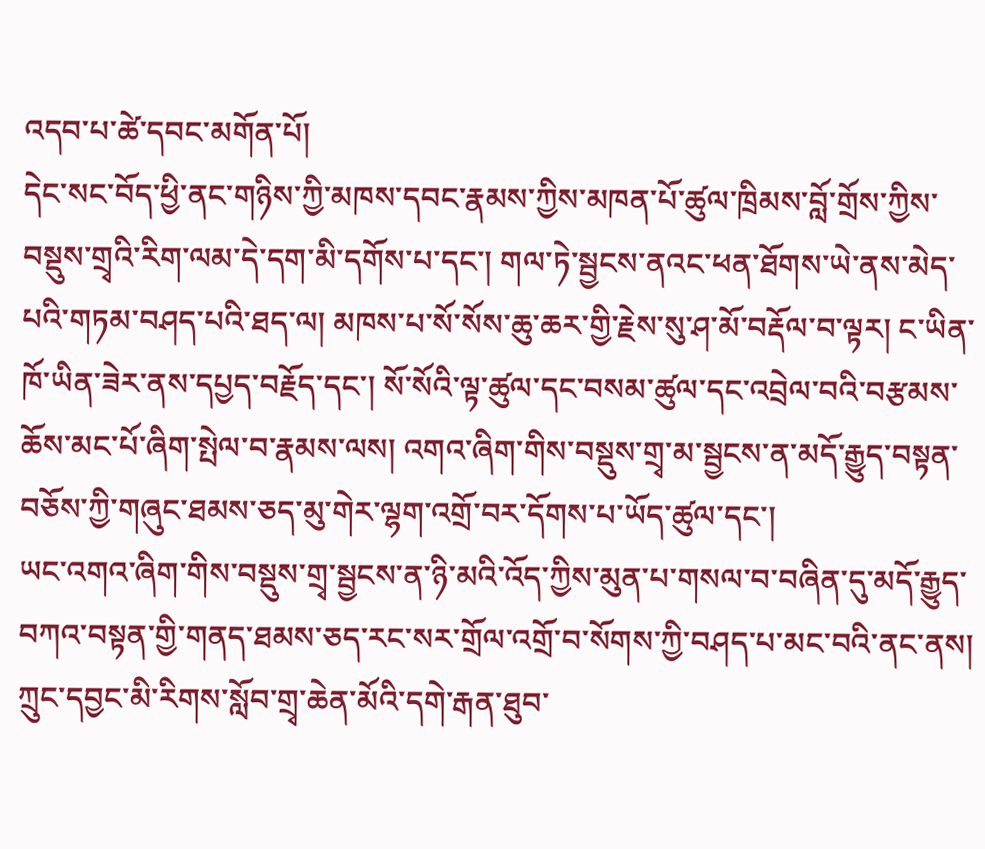འདབ་པ་ཚེ་དབང་མགོན་པོ།
དེང་སང་བོད་ཕྱི་ནང་གཉིས་ཀྱི་མཁས་དབང་རྣམས་ཀྱིས་མཁན་པོ་ཚུལ་ཁྲིམས་བློ་གྲོས་ཀྱིས་བསྡུས་གྲྭའི་རིག་ལམ་དེ་དག་མི་དགོས་པ་དང་། གལ་ཏེ་སྦྱངས་ནའང་ཕན་ཐོགས་ཡེ་ནས་མེད་པའི་གཏམ་བཤད་པའི་ཐད་ལ། མཁས་པ་སོ་སོས་ཆུ་ཆར་གྱི་རྗེས་སུ་ཤ་མོ་བརྡོལ་བ་ལྟར། ང་ཡིན་ཁོ་ཡིན་ཟེར་ནས་དཔྱད་བརྗོད་དང་། སོ་སོའི་ལྟ་ཚུལ་དང་བསམ་ཚུལ་དང་འབྲེལ་བའི་བརྩམས་ཆོས་མང་པོ་ཞིག་སྤེལ་བ་རྣམས་ལས། འགའ་ཞིག་གིས་བསྡུས་གྲྭ་མ་སྦྱངས་ན་མདོ་རྒྱུད་བསྟན་བཅོས་ཀྱི་གཞུང་ཐམས་ཅད་མུ་གེར་ལྷག་འགྲོ་བར་དོགས་པ་ཡོད་ཚུལ་དང་།
ཡང་འགའ་ཞིག་གིས་བསྡུས་གྲྭ་སྦྱངས་ན་ཉི་མའི་འོད་ཀྱིས་མུན་པ་གསལ་བ་བཞིན་དུ་མདོ་རྒྱུད་བཀའ་བསྟན་གྱི་གནད་ཐམས་ཅད་རང་སར་གྲོལ་འགྲོ་བ་སོགས་ཀྱི་བཤད་པ་མང་བའི་ནང་ནས། ཀྲུང་དབྱང་མི་རིགས་སློབ་གྲྭ་ཆེན་མོའི་དགེ་རྒན་ཐུབ་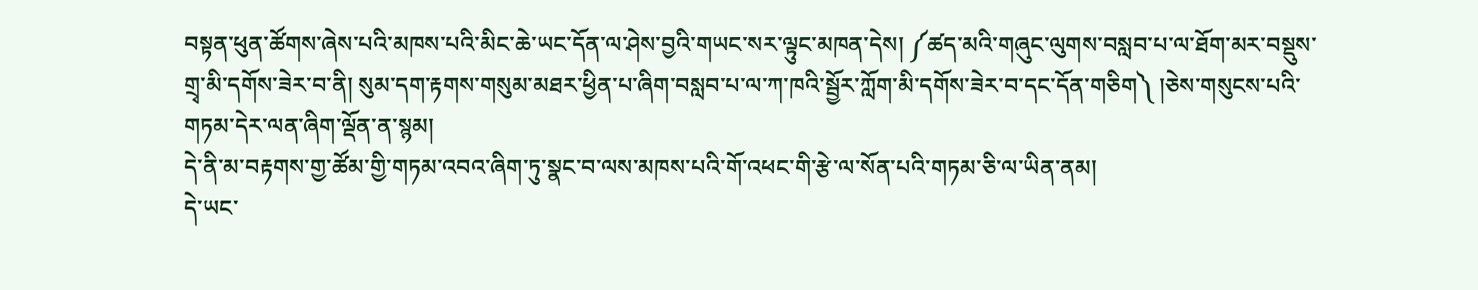བསྟན་ཕུན་ཚོགས་ཞེས་པའི་མཁས་པའི་མིང་ཆེ་ཡང་དོན་ལ་ཤེས་བྱའི་གཡང་སར་ལྟུང་མཁན་དེས། ༼ཚད་མའི་གཞུང་ལུགས་བསླབ་པ་ལ་ཐོག་མར་བསྡུས་གྲྭ་མི་དགོས་ཟེར་བ་ནི། སུམ་དག་རྟགས་གསུམ་མཐར་ཕྱིན་པ་ཞིག་བསླབ་པ་ལ་ཀ་ཁའི་སྦྱོར་ཀློག་མི་དགོས་ཟེར་བ་དང་དོན་གཅིག༽ །ཅེས་གསུངས་པའི་གཏམ་དེར་ལན་ཞིག་ལྡོན་ན་སྙམ།
དེ་ནི་མ་བརྟགས་གྱ་ཚོམ་གྱི་གཏམ་འབའ་ཞིག་ཏུ་སྣང་བ་ལས་མཁས་པའི་གོ་འཕང་གི་རྩེ་ལ་སོན་པའི་གཏམ་ཅི་ལ་ཡིན་ནམ།
དེ་ཡང་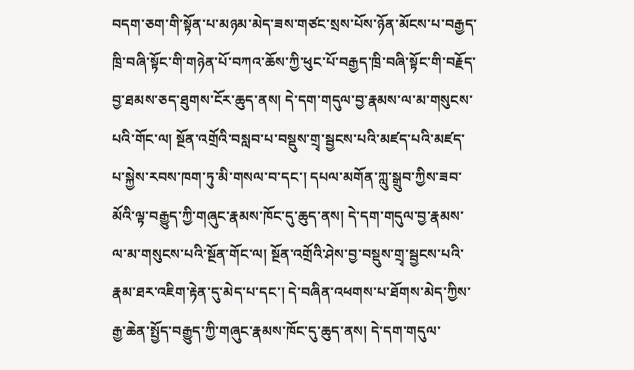བདག་ཅག་གི་སྟོན་པ་མཉམ་མེད་ཟས་གཙང་སྲས་པོས་ཉོན་མོངས་པ་བརྒྱད་ཁྲི་བཞི་སྟོང་གི་གཉེན་པོ་བཀའ་ཆོས་ཀྱི་ཕུང་པོ་བརྒྱད་ཁྲི་བཞི་སྟོང་གི་བརྗོད་བྱ་ཐམས་ཅད་ཐུགས་ངོར་ཆུད་ནས། དེ་དག་གདུལ་བྱ་རྣམས་ལ་མ་གསུངས་པའི་གོང་ལ། སྔོན་འགྲོའི་བསླབ་པ་བསྡུས་གྲྭ་སྦྱངས་པའི་མཛད་པའི་མཛད་པ་སྐྱེས་རབས་ཁག་ཏུ་མི་གསལ་བ་དང་། དཔལ་མགོན་ཀླུ་སྒྲུབ་ཀྱིས་ཟབ་མོའི་ལྟ་བརྒྱུད་ཀྱི་གཞུང་རྣམས་ཁོང་དུ་ཆུད་ནས། དེ་དག་གདུལ་བྱ་རྣམས་ལ་མ་གསུངས་པའི་སྔོན་གོང་ལ། སྔོན་འགྲོའི་ཤེས་བྱ་བསྡུས་གྲྭ་སྦྱངས་པའི་རྣམ་ཐར་འཇིག་རྟེན་དུ་མེད་པ་དང་། དེ་བཞིན་འཕགས་པ་ཐོགས་མེད་ཀྱིས་རྒྱ་ཆེན་སྤྱོད་བརྒྱུད་ཀྱི་གཞུང་རྣམས་ཁོང་དུ་ཆུད་ནས། དེ་དག་གདུལ་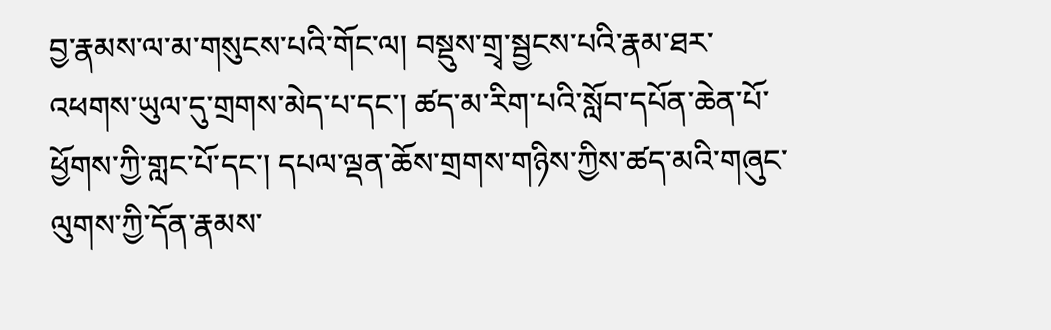བྱ་རྣམས་ལ་མ་གསུངས་པའི་གོང་ལ། བསྡུས་གྲྭ་སྦྱངས་པའི་རྣམ་ཐར་འཕགས་ཡུལ་དུ་གྲགས་མེད་པ་དང་། ཚད་མ་རིག་པའི་སློབ་དཔོན་ཆེན་པོ་ཕྱོགས་ཀྱི་གླང་པོ་དང་། དཔལ་ལྡན་ཆོས་གྲགས་གཉིས་ཀྱིས་ཚད་མའི་གཞུང་ལུགས་ཀྱི་དོན་རྣམས་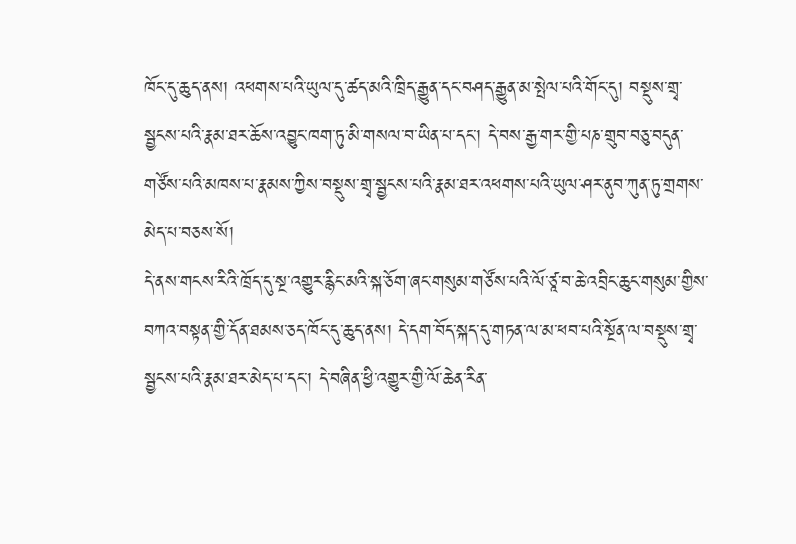ཁོང་དུ་ཆུད་ནས། འཕགས་པའི་ཡུལ་དུ་ཚད་མའི་ཁྲིད་རྒྱུན་དང་བཤད་རྒྱུན་མ་སྤེལ་པའི་གོང་དུ། བསྡུས་གྲྭ་སྦྱངས་པའི་རྣམ་ཐར་ཆོས་འབྱུང་ཁག་ཏུ་མི་གསལ་བ་ཡིན་པ་དང་། དེ་བས་རྒྱ་གར་གྱི་པཎ་གྲུབ་བཅུ་བདུན་གཙོས་པའི་མཁས་པ་རྣམས་ཀྱིས་བསྡུས་གྲྭ་སྦྱངས་པའི་རྣམ་ཐར་འཕགས་པའི་ཡུལ་ཤར་ནུབ་ཀུན་ཏུ་གྲགས་མེད་པ་བཅས་སོ།
དེ་ནས་གངས་རིའི་ཁྲོད་དུ་སྔ་འགྱུར་རྙིང་མའི་སྐ་ཅོག་ཞང་གསུམ་གཙོས་པའི་ལོ་ཙཱ་བ་ཆེ་འབྲིང་ཆུང་གསུམ་གྱིས་བཀའ་བསྟན་གྱི་དོན་ཐམས་ཅད་ཁོང་དུ་ཆུད་ནས། དེ་དག་བོད་སྐད་དུ་གཏན་ལ་མ་ཕབ་པའི་སྔོན་ལ་བསྡུས་གྲྭ་སྦྱངས་པའི་རྣམ་ཐར་མེད་པ་དང་། དེ་བཞིན་ཕྱི་འགྱུར་གྱི་ལོ་ཆེན་རིན་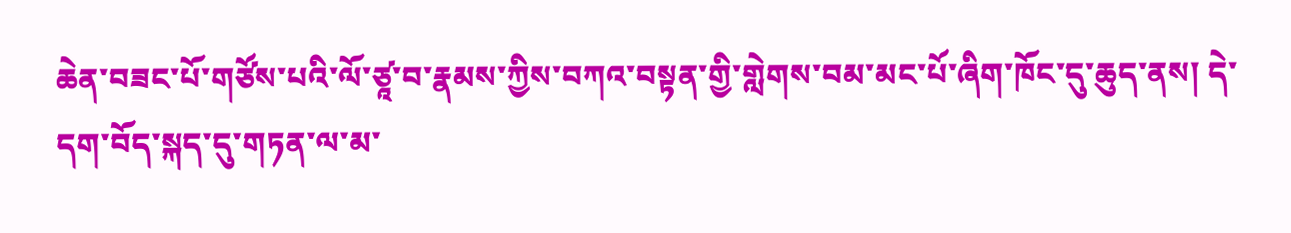ཆེན་བཟང་པོ་གཙོས་པའི་ལོ་ཙཱ་བ་རྣམས་ཀྱིས་བཀའ་བསྟན་གྱི་གླེགས་བམ་མང་པོ་ཞིག་ཁོང་དུ་ཆུད་ནས། དེ་དག་བོད་སྐད་དུ་གཏན་ལ་མ་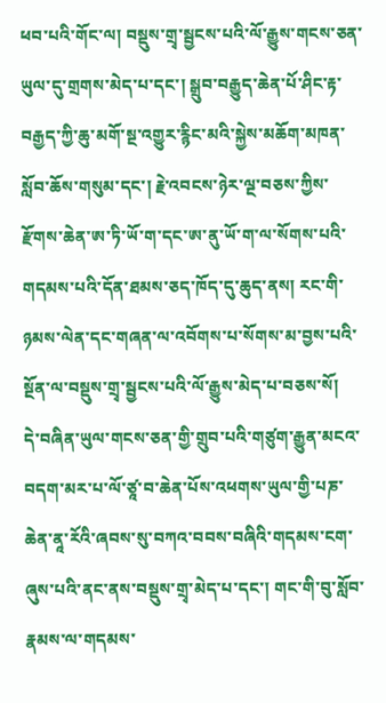ཕབ་པའི་གོང་ལ། བསྡུས་གྲྭ་སྦྱངས་པའི་ལོ་རྒྱུས་གངས་ཅན་ཡུལ་དུ་གྲགས་མེད་པ་དང་། སྒྲུབ་བརྒྱུད་ཆེན་པོ་ཤིང་རྟ་བརྒྱད་ཀྱི་ཆུ་མགོ་སྔ་འགྱུར་རྙིང་མའི་སྐྱེས་མཆོག་མཁན་སློབ་ཆོས་གསུམ་དང་། རྗེ་འབངས་ཉེར་ལྔ་བཅས་ཀྱིས་རྫོགས་ཆེན་ཨ་ཏི་ཡོ་ག་དང་ཨ་ནུ་ཡོ་ག་ལ་སོགས་པའི་གདམས་པའི་དོན་ཐམས་ཅད་ཁོད་དུ་ཆུད་ནས། རང་གི་ཉམས་ལེན་དང་གཞན་ལ་འབོགས་པ་སོགས་མ་བྱས་པའི་སྔོན་ལ་བསྡུས་གྲྭ་སྦྱངས་པའི་ལོ་རྒྱུས་མེད་པ་བཅས་སོ།
དེ་བཞིན་ཡུལ་གངས་ཅན་གྱི་གྲུབ་པའི་གཙུག་རྒྱུན་མངའ་བདག་མར་པ་ལོ་ཙཱ་བ་ཆེན་པོས་འཕགས་ཡུལ་གྱི་པཎ་ཆེན་ནཱ་རོའི་ཞབས་སུ་བཀའ་བབས་བཞིའི་གདམས་ངག་ཞུས་པའི་ནང་ནས་བསྡུས་གྲྭ་མེད་པ་དང་། གང་གི་བུ་སློབ་རྣམས་ལ་གདམས་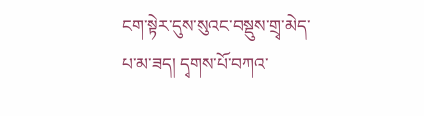ངག་སྟེར་དུས་སུའང་བསྡུས་གྲྭ་མེད་པ་མ་ཟད། དྭགས་པོ་བཀའ་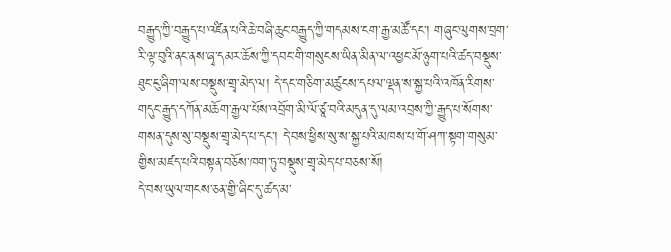བརྒྱུད་ཀྱི་བརྒྱུད་པ་འཛིན་པའི་ཆེ་བཞི་ཆུང་བརྒྱུད་ཀྱི་གདམས་ངག་རྒྱ་མཚོ་དང་། གཞུང་ལུགས་བྲག་རི་ལྟ་བུའི་ནང་ནས་ཞྭ་དམར་ཆོས་ཀྱི་དབང་གི་གསུངས་ཡིན་མིན་ལ་འཕྱང་མོ་ཉུག་པའི་ཚད་བསྡུས་ཐུང་ངུ་ཞིག་ལས་བསྡུས་གྲྭ་མེད་ལ། དེ་དང་གཅིག་མཚུངས་དཔལ་ལྡན་ས་སྐྱ་པའི་འཁོན་རིགས་གདུང་རྒྱུད་དཀོན་མཆོག་རྒྱལ་པོས་འབྲོག་མི་ལོ་ཙཱ་བའི་མདུན་དུ་ལམ་འབྲས་ཀྱི་རྒྱུད་པ་སོགས་གསན་དུས་སུ་བསྡུས་གྲྭ་མེད་པ་དང་། དེ་བས་ཕྱིས་སུ་ས་སྐྱ་པའི་མཁས་པ་གོ་ཤཀ་སྟག་གསུམ་གྱིས་མཛད་པའི་བསྟན་བཅོས་ཁག་ཏུ་བསྡུས་གྲྭ་མེད་པ་བཅས་སོ།
དེ་བས་ཡུལ་གངས་ཅན་གྱི་ཞིང་དུ་ཚད་མ་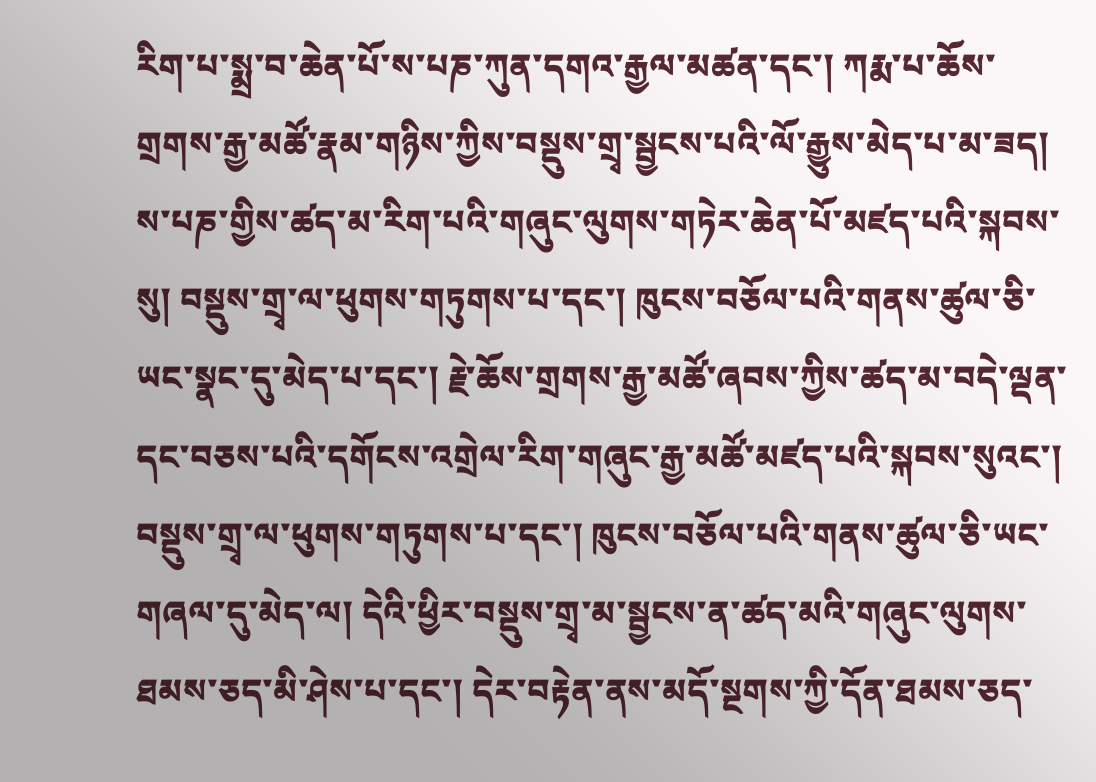རིག་པ་སྨྲ་བ་ཆེན་པོ་ས་པཎ་ཀུན་དགའ་རྒྱལ་མཚན་དང་། ཀརྨ་པ་ཆོས་གྲགས་རྒྱ་མཚོ་རྣམ་གཉིས་ཀྱིས་བསྡུས་གྲྭ་སྦྱངས་པའི་ལོ་རྒྱུས་མེད་པ་མ་ཟད། ས་པཎ་གྱིས་ཚད་མ་རིག་པའི་གཞུང་ལུགས་གཏེར་ཆེན་པོ་མཛད་པའི་སྐབས་སུ། བསྡུས་གྲྭ་ལ་ཕུགས་གཏུགས་པ་དང་། ཁུངས་བཅོལ་པའི་གནས་ཚུལ་ཅི་ཡང་སྣང་དུ་མེད་པ་དང་། རྗེ་ཆོས་གྲགས་རྒྱ་མཚོ་ཞབས་ཀྱིས་ཚད་མ་བདེ་ལྡན་དང་བཅས་པའི་དགོངས་འགྲེལ་རིག་གཞུང་རྒྱ་མཚོ་མཛད་པའི་སྐབས་སུའང་། བསྡུས་གྲྭ་ལ་ཕུགས་གཏུགས་པ་དང་། ཁུངས་བཅོལ་པའི་གནས་ཚུལ་ཅི་ཡང་གཞལ་དུ་མེད་ལ། དེའི་ཕྱིར་བསྡུས་གྲྭ་མ་སྦྱངས་ན་ཚད་མའི་གཞུང་ལུགས་ཐམས་ཅད་མི་ཤེས་པ་དང་། དེར་བརྟེན་ནས་མདོ་སྔགས་ཀྱི་དོན་ཐམས་ཅད་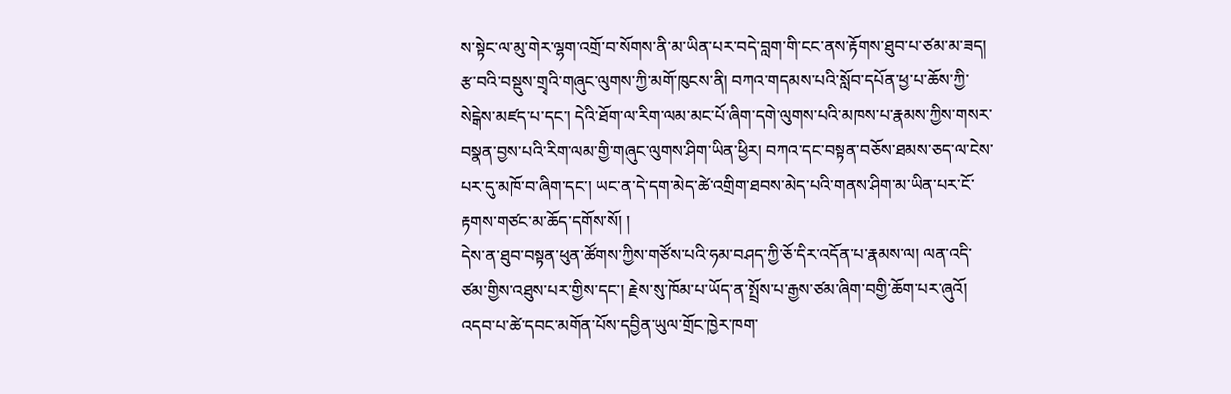ས་སྟེང་ལ་མུ་གེར་ལྷག་འགྲོ་བ་སོགས་ནི་མ་ཡིན་པར་བདེ་བླག་གི་ངང་ནས་རྟོགས་ཐུབ་པ་ཙམ་མ་ཟད།
རྩ་བའི་བསྡུས་གྲྭའི་གཞུང་ལུགས་ཀྱི་མགོ་ཁུངས་ནི། བཀའ་གདམས་པའི་སློབ་དཔོན་ཕྱ་པ་ཆོས་ཀྱི་སེངྒེས་མཛད་པ་དང་། དེའི་ཐོག་ལ་རིག་ལམ་མང་པོ་ཞིག་དགེ་ལུགས་པའི་མཁས་པ་རྣམས་ཀྱིས་གསར་བསྣན་བྱས་པའི་རིག་ལམ་གྱི་གཞུང་ལུགས་ཤིག་ཡིན་ཕྱིར། བཀའ་དང་བསྟན་བཅོས་ཐམས་ཅད་ལ་ངེས་པར་དུ་མཁོ་བ་ཞིག་དང་། ཡང་ན་དེ་དག་མེད་ཚེ་འགྲིག་ཐབས་མེད་པའི་གནས་ཤིག་མ་ཡིན་པར་ངོ་རྟགས་གཙང་མ་ཆོད་དགོས་སོ། །
དེས་ན་ཐུབ་བསྟན་ཕུན་ཚོགས་ཀྱིས་གཙོས་པའི་ཧམ་བཤད་ཀྱི་ཅོ་དིར་འདོན་པ་རྣམས་ལ། ལན་འདི་ཙམ་གྱིས་འཐུས་པར་གྱིས་དང་། རྗེས་སུ་ཁོམ་པ་ཡོད་ན་སྤྲོས་པ་རྒྱས་ཙམ་ཞིག་བགྱི་ཆོག་པར་ཞུའོ།
འདབ་པ་ཚེ་དབང་མགོན་པོས་དབྱིན་ཡུལ་གྲོང་ཁྱེར་ཁག་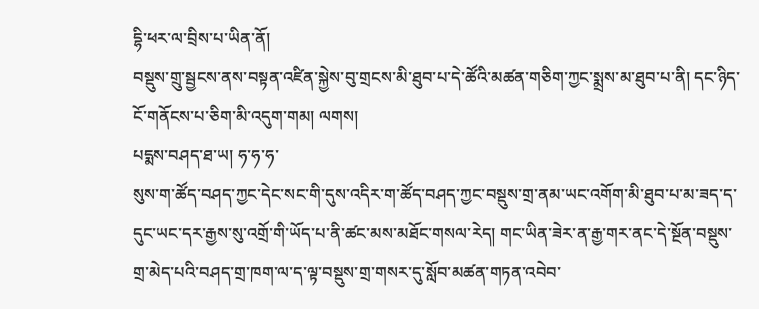དྷི་ཕར་ལ་བྲིས་པ་ཡིན་ནོ།
བསྡུས་གྲུ་སྦྱངས་ནས་བསྟན་འཛིན་སྐྱེས་བུ་གྲངས་མི་ཐུབ་པ་དེ་ཚོའི་མཚན་གཅིག་ཀྱང་སྨྲས་མ་ཐུབ་པ་ནི། དང་ཉིད་ངོ་གནོངས་པ་ཅིག་མི་འདུག་གམ། ལགས།
པདྨས་བཤད་ཐ་ཡ། ཧ་ཧ་ཧ་
སུས་ག་ཚོད་བཤད་ཀྱང་དེང་སང་གི་དུས་འདིར་ག་ཚོད་བཤད་ཀྱང་བསྡུས་གྲ་ནམ་ཡང་འགོག་མི་ཐུབ་པ་མ་ཟད་ད་དུང་ཡང་དར་རྒྱས་སུ་འགྲོ་གི་ཡོད་པ་ནི་ཚང་མས་མཐོང་གསལ་རེད། གང་ཡིན་ཟེར་ན་རྒྱ་གར་ནང་དེ་སྔོན་བསྡུས་གྲ་མེད་པའི་བཤད་གྲ་ཁག་ལ་ད་ལྟ་བསྡུས་གྲ་གསར་དུ་སློབ་མཚན་གཏན་འབེབ་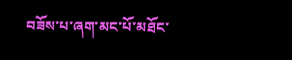བཟོས་པ་ཞག་མང་པོ་མཐོང་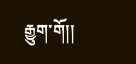རྒྱུག་གོ།།